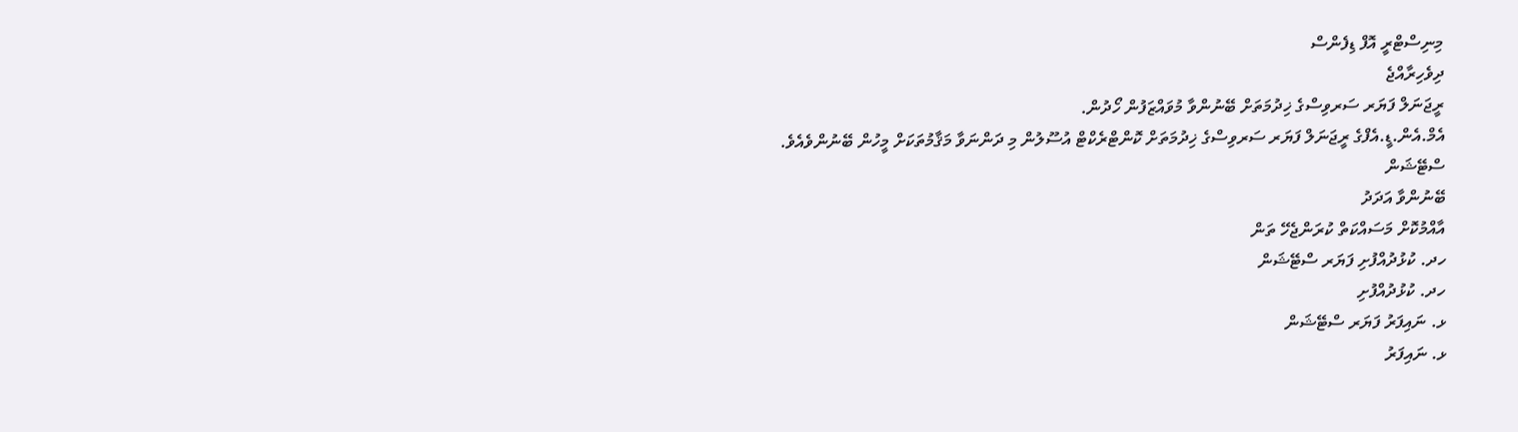މިނިސްޓްރީ އޮފް ޑިފެންސް
ދިވެހިރާއްޖެ
ރީޖަނަލް ފަޔަރ ސަރވިސްގެ ޚިދުމަތަށް ބޭނުންވާ މުވައްޒަފުން ހޯދުން.
އެމް.އެން.ޑީ.އެފްގެ ރީޖަނަލް ފަޔަރ ސަރވިސްގެ ޚިދުމަތަށް ކޮންޓްރެކްޓް އުސޫލުން މި ދަންނަވާ މަޤާމުތަކަށް މީހުން ބޭނުންވެއެވެ.
ސްޓޭޝަން
ބޭނުންވާ އަދަދު
އާއްމުކޮށް މަސައްކަތް ކުރަންޖެހޭ ތަން
ހދ. ކުޅުދުއްފުށި ފަޔަރ ސްޓޭޝަން
ހދ. ކުޅުދުއްފުށި
ޅ. ނައިފަރު ފަޔަރ ސްޓޭޝަން
ޅ. ނައިފަރު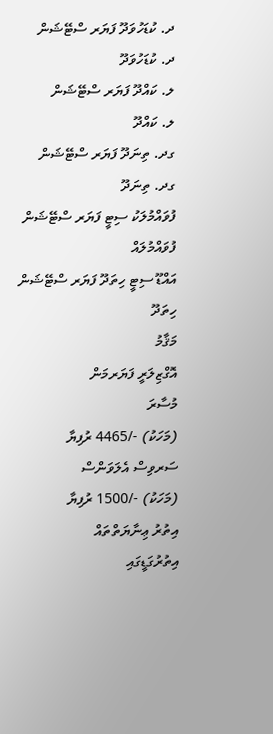ދ. ކުޑަހުވަދޫ ފަޔަރ ސްޓޭޝަން
ދ. ކުޑަހުވަދޫ
ލ. ކައްދޫ ފަޔަރ ސްޓޭޝަން
ލ. ކައްދޫ
ގދ. ތިނަދޫ ފަޔަރ ސްޓޭޝަން
ގދ. ތިނަދޫ
ފުވައްމުލަކު ސިޓީ ފަޔަރ ސްޓޭޝަން
ފުވައްމުލައް
އައްޑޫ ސިޓީ ހިތަދޫ ފަޔަރ ސްޓޭޝަން
ހިތަދޫ
މަޤާމު
އޮގްޒިލަރީ ފަޔަރމަން
މުސާރަ
(މަހަކު) -/4465 ރުފިޔާ
ސަރވިސް އެލަވަންސް
(މަހަކު) -/1500 ރުފިޔާ
އިތުރު ޢިނާޔަތްތައް
އިތުރުގަޑީގައި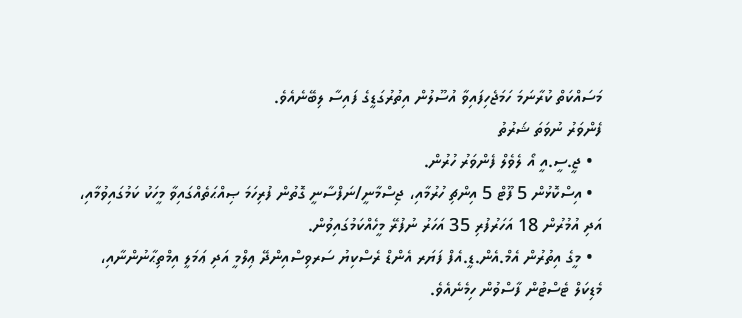މަސައްކަތް ކުރާނަމަ ހަމަޖެހިފައިވާ އުސޫލުން އިތުރުގަޑީގެ ފައިސާ ލިބޭނެއެވެ.
ފެންވަރު ނުވަތަ ޝަރުތު
  • ޖީ.ސީ.އީ އޯ ލެވެލް ފެންވަރު ހުރުން.
  • އިސްކޮޅުން 5 ފޫޓް 5 އިންޗި ހުރުމާއި، ޖިސްމާނީ/ނަފްސާނީ ގޮތުން ފުރިހަމަ ޞިއްޙަތެއްގައިވާ މީހަކު ކަމުގައިވުމާއި، އަދި އުމުރުން 18 އަހަރުފުރި 35 އަހަރު ނުފުރޭ މީހެއްކަމުގައިވުން.
  • މީގެ އިތުރުން އެމް.އެން.ޑީ.އެފް ފަޔަރ އެންޑް ރެސްކިޔު ސަރވިސްއިންދޭ ޢިލްމީ އަދި ޢަމަލީ އިމްތިޙާނުންނާއި، މެޑިކަލް ޓެސްޓުން ފާސްވުން ހިމެނެއެވެ.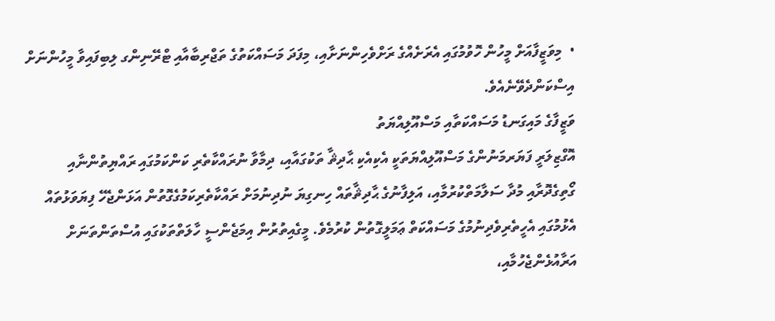•  މިވަޒީފާއަށް މީހުން ހޮވުމުގައި އެރަށެއްގެ ރަށްވެހިންނަށާއި، މިފަދަ މަސައްކަތުގެ ތަޖްރިބާއާއި ޓްރޭނިންގ ލިބިފައިވާ މީހުންނަށް އިސްކަންދެވޭނެއެވެ.
ވަޒީފާގެ މައިގަނޑު މަސައްކަތާއި މަސްއޫލިއްޔަތު
އޮގްޒިލަރީ ފަޔަރމަނުންގެ މަސްއޫލިއްޔަތަކީ އެކިއެކި ޙާދިޘާ ތަކުގައާއި، ދިމާވާ ނުރައްކާތެރި ކަންކަމުގައި ރައްޔިތުންނާއި ގޯތިގެދޮރާއި މުދާ ސަލާމަތްކުރުމާއި، އަލިފާނުގެ ޙާދިޘާތައް ހިނގިޔަ ނުދިނުމަށް ރައްކާތެރިކަމުގެގޮތުން އަޅަންޖެހޭ ފިޔަވަޅުތައް އެޅުމުގައި އެހީތެރިވެދިނުމުގެ މަސައްކަތް ޢަމަލީގޮތުން ކުރުމެވެ. މީގެއިތުރުން އިމަޖެންސީ ހާލަތްތަކުގައި އުސްތަންތަނަށް އަރާއުޅެންޖެހުމާއި،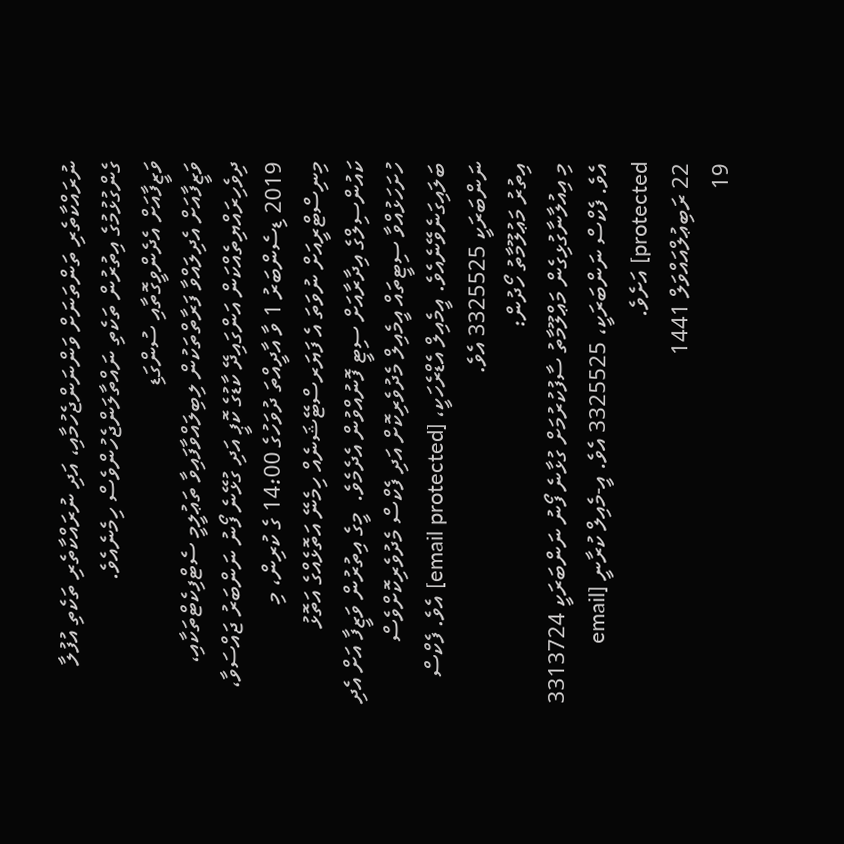ނުރައްކާތެރި ތަންތަނަށް ވަންނަންޖެހުމާއި، އަދި ނުރައްކާތެރި ތަކެތި އުފުލާ ގެންގުޅުމުގެ އިތުރުން ތަކެތި ނައްތާލަންޖެހުންވެސް ހިމެނެއެވެ.
ވަޒީފާއަށް އެދެންވީގޮތާއި ސުންގަޑި
ވަޒީފާއަށް އެދިލައްވާ ފަރާތްތަކުން ލިބިލައްވާފައިވާ ތަޢުލީމީ ސެޓްފިކެޓްތަކާއި، ދިވެހިރައްޔިތެއްކަން އަންގައިދޭ ކާޑުގެ ކޮޕީ އަދި ގުޅޭނެ ފޯނު ނަންބަރު ޖައްސަވާ،     2019 ޑިސެންބަރު 1 ވާ އާދީއްތަ ދުވަހުގެ 14:00 ގެ ކުރިން، މި މިނިސްޓްރީއަށް ނުވަތަ އެ ފަޔަރސްޓޭޝަނެއް ހިމެނޭ އަތޮޅެއްގެ އަތޮޅު ކައުންސިލްގެ އިދާރާއަށް ސިޓީ ފޮނުއްވުން އެދެމެވެ.  މީގެ އިތުރުން ވަޒީފާ އަށް އެދި ހުށަހަޅުއްވާ ސިޓީތައް އީމެއިލް މެދުވެރިކޮށް އަދި ފެކްސް މެދުވެރިކޮށްވެސް ބަލައިގަނެވޭނެއެވެ. އީމެއިލް އެޑްރެހަކީ، [email protected] އެވެ. ފެކްސް ނަންބަރަކީ 3325525 އެވެ.
އިތުރު މަޢުލޫމާތު ހޯދުން:
މި އިއުލާނާގުޅިގެން މަޢްލޫމާތު ސާފުކުރުމަށް ގުޅާނެ ފޯނު ނަންބަރަކީ 3313724 އެވެ. ފެކްސް ނަންބަރަކީ، 3325525 އެވެ. އީ-މެއިލް ކުރާނީ [email protected] އަށެވެ.
22 ރަބިޢުލްއައްވަލް 1441
19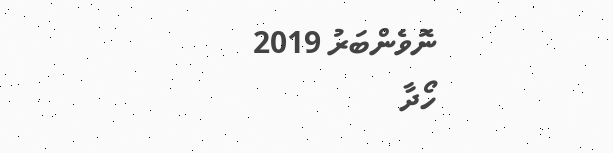ނޮވެންބަރު 2019
ހޯދާ